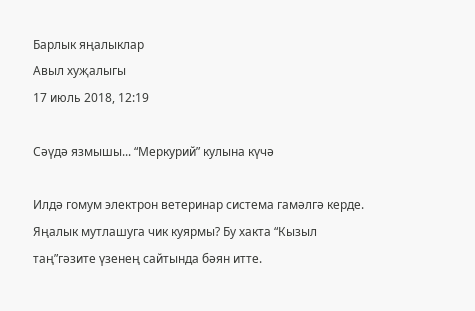Барлык яңалыклар
Авыл хуҗалыгы
17 июль 2018, 12:19

Сәүдә язмышы... “Меркурий” кулына күчә

Илдә гомум электрон ветеринар система гамәлгә керде. Яңалык мутлашуга чик куярмы? Бу хакта “Кызыл таң”гәзите үзенең сайтында бәян итте.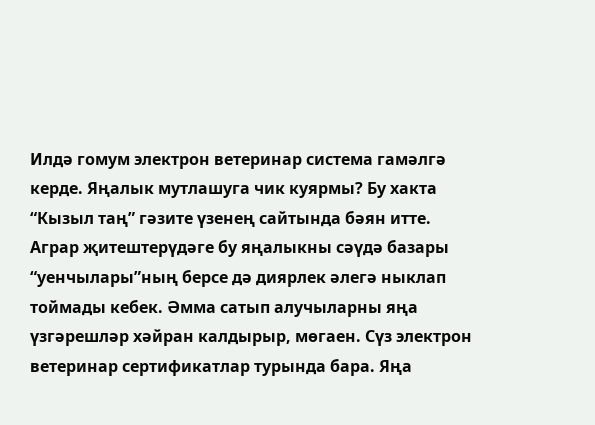Илдә гомум электрон ветеринар система гамәлгә керде. Яңалык мутлашуга чик куярмы? Бу хакта “Кызыл таң” гәзите үзенең сайтында бәян итте.
Аграр җитештерүдәге бу яңалыкны сәүдә базары “уенчылары”ның берсе дә диярлек әлегә ныклап тоймады кебек. Әмма сатып алучыларны яңа үзгәрешләр хәйран калдырыр, мөгаен. Сүз электрон ветеринар сертификатлар турында бара. Яңа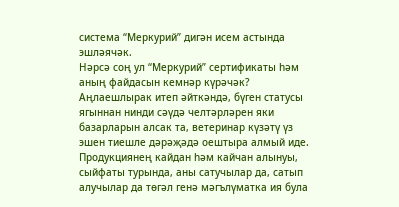система “Меркурий” дигән исем астында эшләячәк.
Нәрсә соң ул “Меркурий” сертификаты һәм аның файдасын кемнәр күрәчәк? Аңлаешлырак итеп әйткәндә, бүген статусы ягыннан нинди сәүдә челтәрләрен яки базарларын алсак та, ветеринар күзәтү үз эшен тиешле дәрәҗәдә оештыра алмый иде. Продукциянең кайдан һәм кайчан алынуы, сыйфаты турында, аны сатучылар да, сатып алучылар да төгәл генә мәгълүматка ия була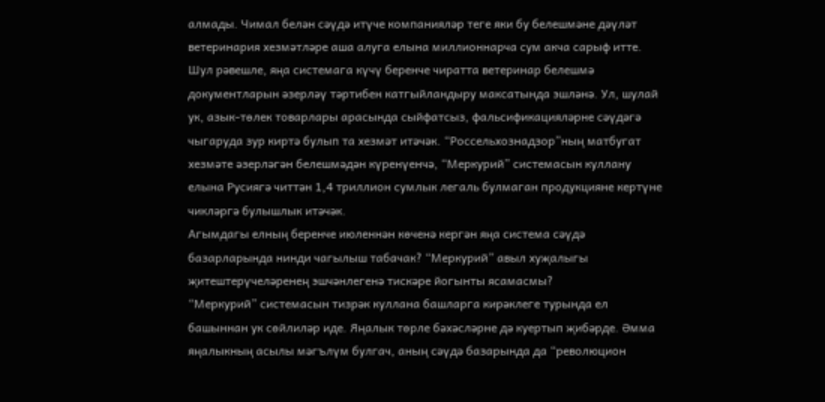алмады. Чимал белән сәүдә итүче компанияләр теге яки бу белешмәне дәүләт ветеринария хезмәтләре аша алуга елына миллионнарча сум акча сарыф итте. Шул рәвешле, яңа системага күчү беренче чиратта ветеринар белешмә документларын әзерләү тәртибен катгыйландыру максатында эшләнә. Ул, шулай ук, азык-төлек товарлары арасында сыйфатсыз, фальсификацияләрне сәүдәгә чыгаруда зур киртә булып та хезмәт итәчәк. “Россельхознадзор”ның матбугат хезмәте әзерләгән белешмәдән күренүенчә, “Меркурий” системасын куллану елына Русиягә читтән 1,4 триллион сумлык легаль булмаган продукцияне кертүне чикләргә булышлык итәчәк.
Агымдагы елның беренче июленнән көченә кергән яңа система сәүдә базарларында нинди чагылыш табачак? “Меркурий” авыл хуҗалыгы җитештерүчеләренең эшчәнлегенә тискәре йогынты ясамасмы?
“Меркурий” системасын тизрәк куллана башларга кирәклеге турында ел башыннан ук сөйлиләр иде. Яңалык төрле бәхәсләрне дә куертып җибәрде. Әмма яңалыкның асылы мәгълүм булгач, аның сәүдә базарында да “революцион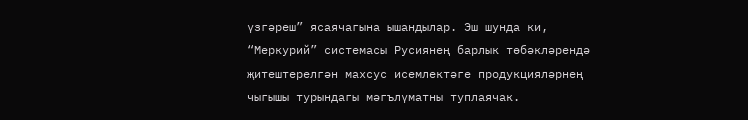үзгәреш” ясаячагына ышандылар. Эш шунда ки, “Меркурий” системасы Русиянең барлык төбәкләрендә җитештерелгән махсус исемлектәге продукцияләрнең чыгышы турындагы мәгълүматны туплаячак.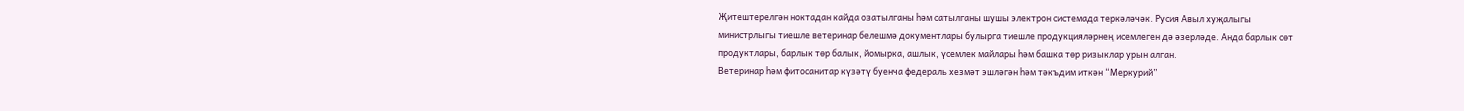Җитештерелгән ноктадан кайда озатылганы һәм сатылганы шушы электрон системада теркәләчәк. Русия Авыл хуҗалыгы министрлыгы тиешле ветеринар белешмә документлары булырга тиешле продукцияләрнең исемлеген дә әзерләде. Анда барлык сөт продуктлары, барлык төр балык, йомырка, ашлык, үсемлек майлары һәм башка төр ризыклар урын алган.
Ветеринар һәм фитосанитар күзәтү буенча федераль хезмәт эшләгән һәм тәкъдим иткән “Меркурий”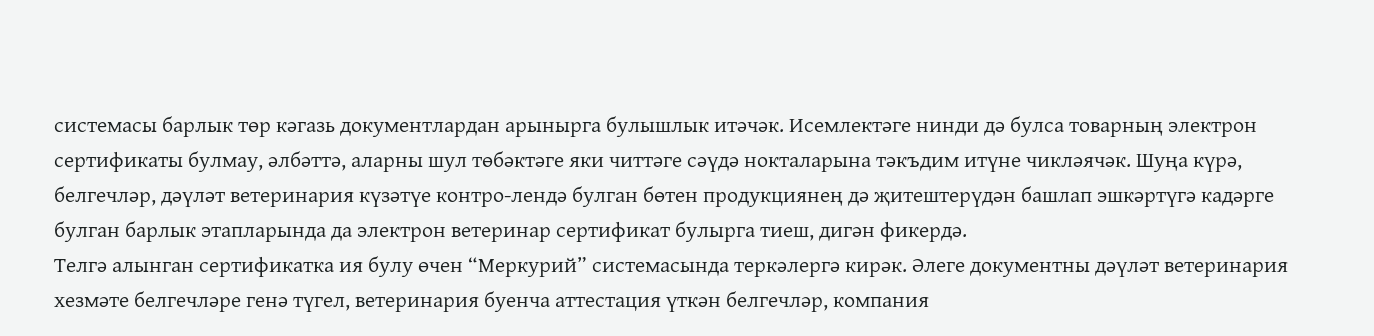системасы барлык төр кәгазь документлардан арынырга булышлык итәчәк. Исемлектәге нинди дә булса товарның электрон сертификаты булмау, әлбәттә, аларны шул төбәктәге яки читтәге сәүдә нокталарына тәкъдим итүне чикләячәк. Шуңа күрә, белгечләр, дәүләт ветеринария күзәтүе контро-лендә булган бөтен продукциянең дә җитештерүдән башлап эшкәртүгә кадәрге булган барлык этапларында да электрон ветеринар сертификат булырга тиеш, дигән фикердә.
Телгә алынган сертификатка ия булу өчен “Меркурий” системасында теркәлергә кирәк. Әлеге документны дәүләт ветеринария хезмәте белгечләре генә түгел, ветеринария буенча аттестация үткән белгечләр, компания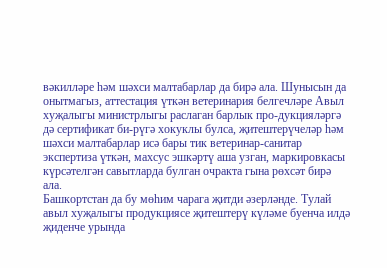вәкилләре һәм шәхси малтабарлар да бирә ала. Шунысын да онытмагыз, аттестация үткән ветеринария белгечләре Авыл хуҗалыгы министрлыгы раслаган барлык про-дукцияләргә дә сертификат би-рүгә хокуклы булса, җитештерүчеләр һәм шәхси малтабарлар исә бары тик ветеринар-санитар экспертиза үткән, махсус эшкәртү аша узган, маркировкасы күрсәтелгән савытларда булган очракта гына рөхсәт бирә ала.
Башкортстан да бу мөһим чарага җитди әзерләнде. Тулай авыл хуҗалыгы продукциясе җитештерү күләме буенча илдә җиденче урында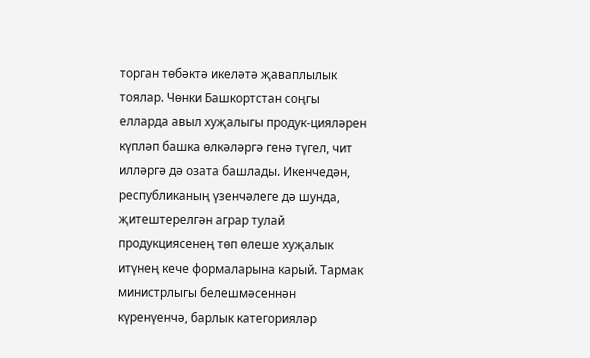торган төбәктә икеләтә җаваплылык тоялар. Чөнки Башкортстан соңгы елларда авыл хуҗалыгы продук-цияләрен күпләп башка өлкәләргә генә түгел, чит илләргә дә озата башлады. Икенчедән, республиканың үзенчәлеге дә шунда, җитештерелгән аграр тулай продукциясенең төп өлеше хуҗалык итүнең кече формаларына карый. Тармак министрлыгы белешмәсеннән күренүенчә, барлык категорияләр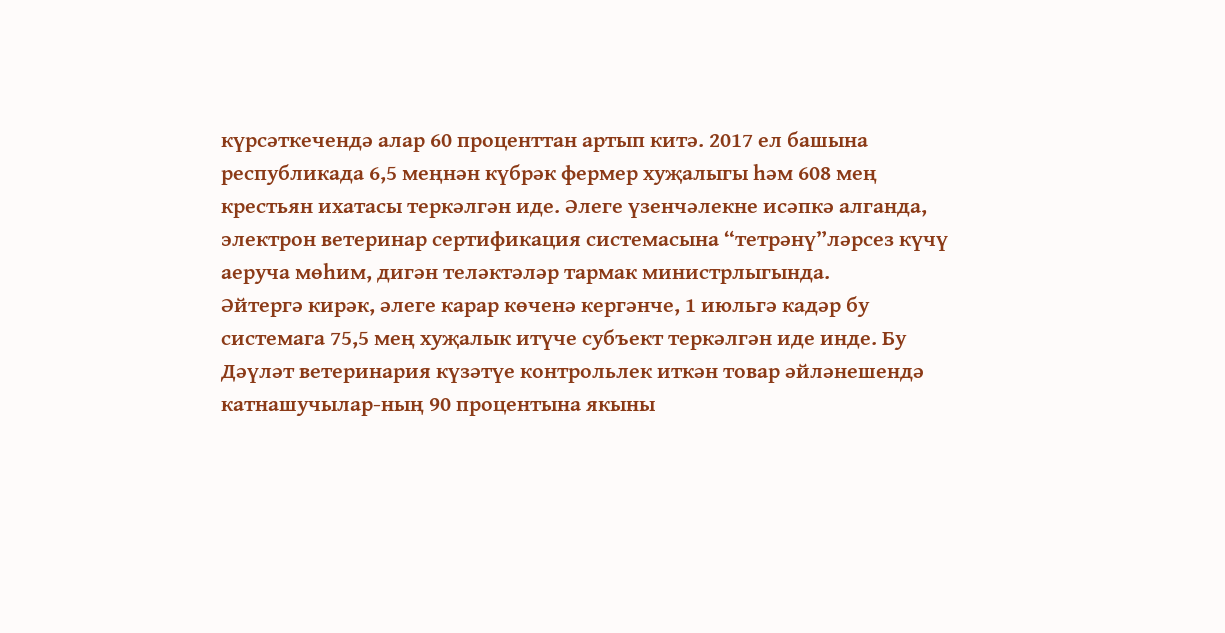күрсәткечендә алар 60 проценттан артып китә. 2017 ел башына республикада 6,5 меңнән күбрәк фермер хуҗалыгы һәм 608 мең крестьян ихатасы теркәлгән иде. Әлеге үзенчәлекне исәпкә алганда, электрон ветеринар сертификация системасына “тетрәнү”ләрсез күчү аеруча мөһим, дигән теләктәләр тармак министрлыгында.
Әйтергә кирәк, әлеге карар көченә кергәнче, 1 июльгә кадәр бу системага 75,5 мең хуҗалык итүче субъект теркәлгән иде инде. Бу Дәүләт ветеринария күзәтүе контрольлек иткән товар әйләнешендә катнашучылар-ның 90 процентына якыны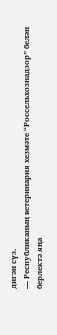дигән сүз.
— Республиканың ветеринария хезмәте “Россельхознадзор” белән берлектә яңа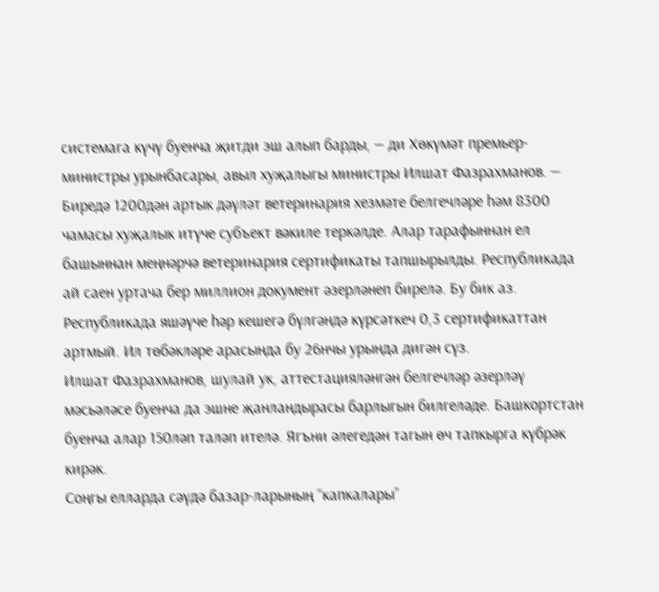системага күчү буенча җитди эш алып барды, — ди Хөкүмәт премьер-министры урынбасары, авыл хуҗалыгы министры Илшат Фазрахманов. — Биредә 1200дән артык дәүләт ветеринария хезмәте белгечләре һәм 8300 чамасы хуҗалык итүче субъект вәкиле теркәлде. Алар тарафыннан ел башыннан меңнәрчә ветеринария сертификаты тапшырылды. Республикада ай саен уртача бер миллион документ әзерләнеп бирелә. Бу бик аз. Республикада яшәүче һәр кешегә бүлгәндә күрсәткеч 0,3 сертификаттан артмый. Ил төбәкләре арасында бу 26нчы урында дигән сүз.
Илшат Фазрахманов, шулай ук, аттестацияләнгән белгечләр әзерләү мәсьәләсе буенча да эшне җанландырасы барлыгын билгеләде. Башкортстан буенча алар 150ләп таләп ителә. Ягъни әлегедән тагын өч тапкырга күбрәк кирәк.
Соңгы елларда сәүдә базар-ларының “капкалары”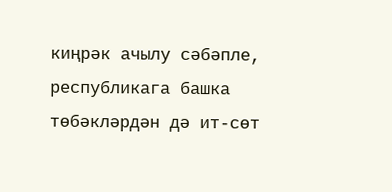киңрәк ачылу сәбәпле, республикага башка төбәкләрдән дә ит-сөт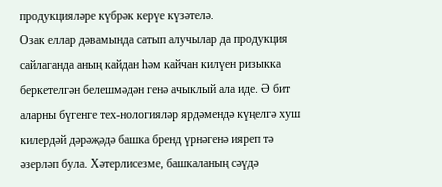продукцияләре күбрәк керүе күзәтелә.
Озак еллар дәвамында сатып алучылар да продукция сайлаганда аның кайдан һәм кайчан килүен ризыкка беркетелгән белешмәдән генә ачыклый ала иде. Ә бит аларны бүгенге тех-нологияләр ярдәмендә күңелгә хуш килердәй дәрәҗәдә башка бренд үрнәгенә ияреп тә әзерләп була. Хәтерлисезме, башкаланың сәүдә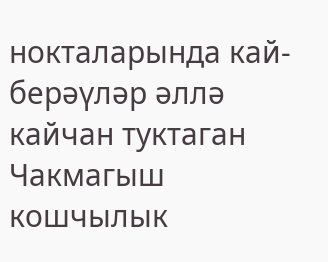нокталарында кай-берәүләр әллә кайчан туктаган Чакмагыш кошчылык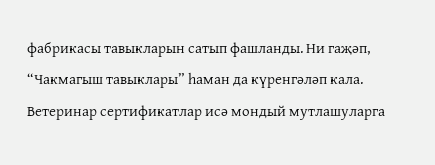фабрикасы тавыкларын сатып фашланды. Ни гаҗәп, “Чакмагыш тавыклары” һаман да күренгәләп кала. Ветеринар сертификатлар исә мондый мутлашуларга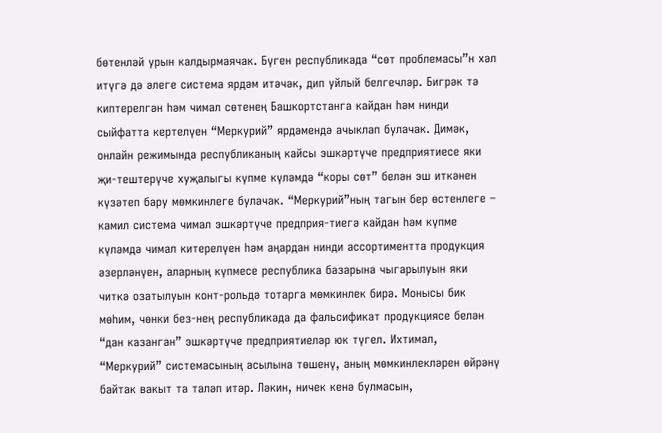бөтенләй урын калдырмаячак. Бүген республикада “сөт проблемасы”н хәл итүгә дә әлеге система ярдәм итәчәк, дип уйлый белгечләр. Бигрәк тә киптерелгән һәм чимал сөтенең Башкортстанга кайдан һәм нинди сыйфатта кертелүен “Меркурий” ярдәмендә ачыклап булачак. Димәк, онлайн режимында республиканың кайсы эшкәртүче предприятиесе яки җи-тештерүче хуҗалыгы күпме күләмдә “коры сөт” белән эш иткәнен күзәтеп бару мөмкинлеге булачак. “Меркурий”ның тагын бер өстенлеге – камил система чимал эшкәртүче предприя-тиегә кайдан һәм күпме күләмдә чимал китерелүен һәм аңардан нинди ассортиментта продукция әзерләнүен, аларның күпмесе республика базарына чыгарылуын яки читкә озатылуын конт-рольдә тотарга мөмкинлек бирә. Монысы бик мөһим, чөнки без-нең республикада да фальсификат продукциясе белән “дан казанган” эшкәртүче предприятиеләр юк түгел. Ихтимал, “Меркурий” системасының асылына төшенү, аның мөмкинлекләрен өйрәнү байтак вакыт та таләп итәр. Ләкин, ничек кенә булмасын,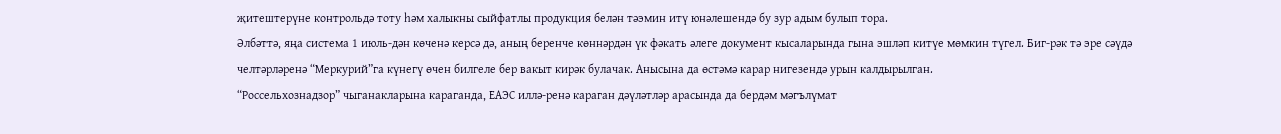җитештерүне контрольдә тоту һәм халыкны сыйфатлы продукция белән тәэмин итү юнәлешендә бу зур адым булып тора.
Әлбәттә, яңа система 1 июль-дән көченә керсә дә, аның беренче көннәрдән үк фәкать әлеге документ кысаларында гына эшләп китүе мөмкин түгел. Биг-рәк тә эре сәүдә челтәрләренә “Меркурий”га күнегү өчен билгеле бер вакыт кирәк булачак. Анысына да өстәмә карар нигезендә урын калдырылган.
“Россельхознадзор” чыганакларына караганда, ЕАЭС иллә-ренә караган дәүләтләр арасында да бердәм мәгълүмат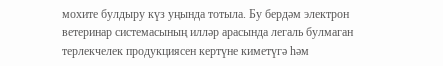мохите булдыру күз уңында тотыла. Бу бердәм электрон ветеринар системасының илләр арасында легаль булмаган терлекчелек продукциясен кертүне киметүгә һәм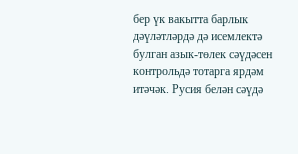бер үк вакытта барлык дәүләтләрдә дә исемлектә булган азык-төлек сәүдәсен контрольдә тотарга ярдәм итәчәк. Русия белән сәүдә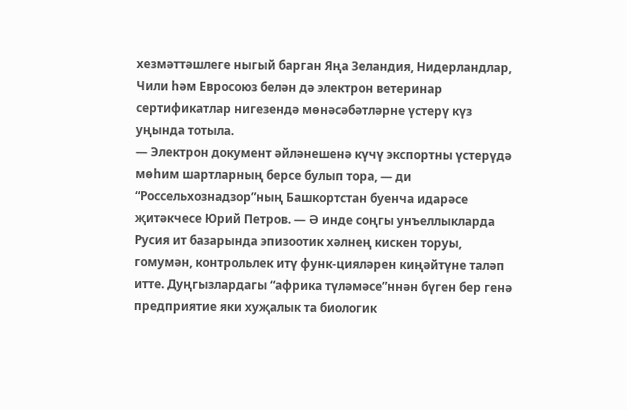хезмәттәшлеге ныгый барган Яңа Зеландия, Нидерландлар, Чили һәм Евросоюз белән дә электрон ветеринар сертификатлар нигезендә мөнәсәбәтләрне үстерү күз уңында тотыла.
— Электрон документ әйләнешенә күчү экспортны үстерүдә мөһим шартларның берсе булып тора, — ди “Россельхознадзор”ның Башкортстан буенча идарәсе җитәкчесе Юрий Петров. — Ә инде соңгы унъеллыкларда Русия ит базарында эпизоотик хәлнең кискен торуы, гомумән, контрольлек итү функ-цияләрен киңәйтүне таләп итте. Дуңгызлардагы “африка түләмәсе”ннән бүген бер генә предприятие яки хуҗалык та биологик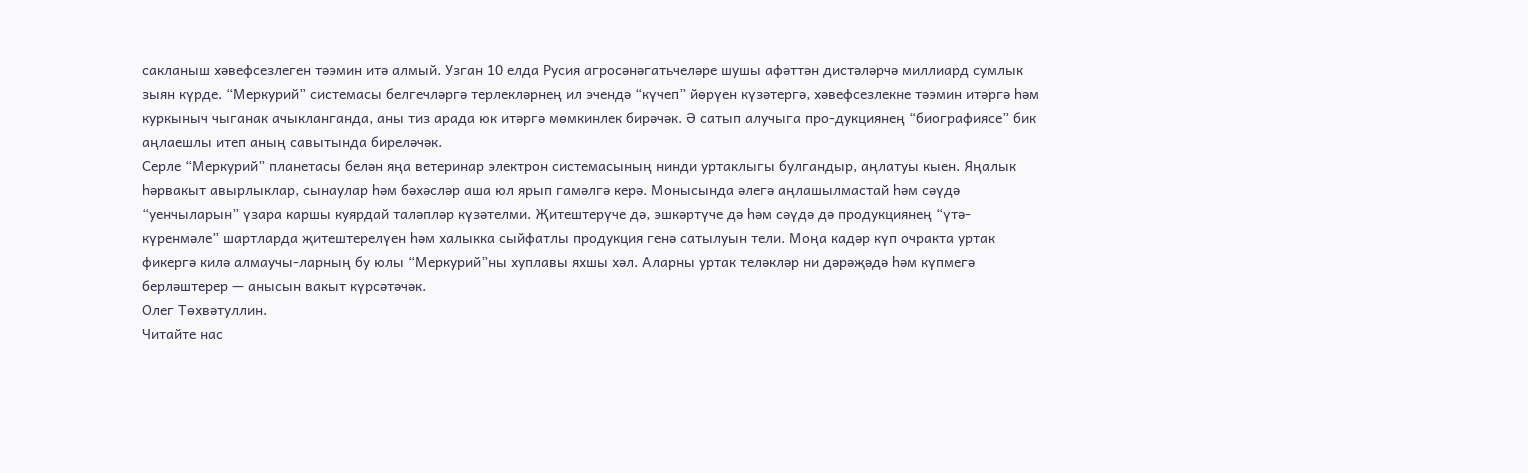сакланыш хәвефсезлеген тәэмин итә алмый. Узган 10 елда Русия агросәнәгатьчеләре шушы афәттән дистәләрчә миллиард сумлык зыян күрде. “Меркурий” системасы белгечләргә терлекләрнең ил эчендә “күчеп” йөрүен күзәтергә, хәвефсезлекне тәэмин итәргә һәм куркыныч чыганак ачыкланганда, аны тиз арада юк итәргә мөмкинлек бирәчәк. Ә сатып алучыга про-дукциянең “биографиясе” бик аңлаешлы итеп аның савытында биреләчәк.
Серле “Меркурий” планетасы белән яңа ветеринар электрон системасының нинди уртаклыгы булгандыр, аңлатуы кыен. Яңалык һәрвакыт авырлыклар, сынаулар һәм бәхәсләр аша юл ярып гамәлгә керә. Монысында әлегә аңлашылмастай һәм сәүдә “уенчыларын” үзара каршы куярдай таләпләр күзәтелми. Җитештерүче дә, эшкәртүче дә һәм сәүдә дә продукциянең “үтә-күренмәле” шартларда җитештерелүен һәм халыкка сыйфатлы продукция генә сатылуын тели. Моңа кадәр күп очракта уртак фикергә килә алмаучы-ларның бу юлы “Меркурий”ны хуплавы яхшы хәл. Аларны уртак теләкләр ни дәрәҗәдә һәм күпмегә берләштерер — анысын вакыт күрсәтәчәк.
Олег Төхвәтуллин.
Читайте нас